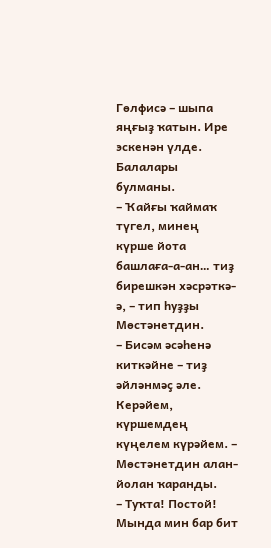Гөлфисә – шыпа яңғыҙ ҡатын. Ире эскенән үлде. Балалары булманы.
– Ҡайғы ҡаймаҡ түгел, минең күрше йота башлаға-а-ан… тиҙ бирешкән хәсрәткә-ә, – тип һуҙҙы Мөстәнетдин.
– Бисәм әсәһенә киткәйне – тиҙ әйләнмәҫ әле. Керәйем, күршемдең күңелем күрәйем. – Мөстәнетдин алан-йолан ҡаранды.
– Туҡта! Постой! Мында мин бар бит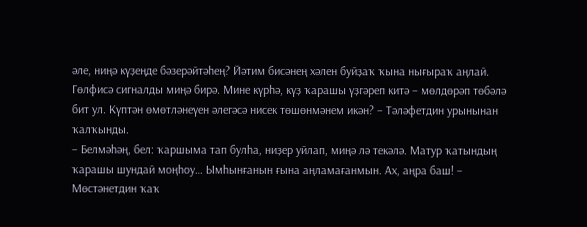әле, ниңә күҙеңде бәзерәйтәһең? Йәтим бисәнең хәлен буйҙаҡ ҡына нығыраҡ аңлай. Гөлфисә сигналды миңә бирә. Мине күрһә, күҙ ҡарашы үҙгәреп китә – мөлдөрәп төбәлә бит ул. Күптән өмөтләнеүен әлегәсә нисек төшөнмәнем икән? – Тәләфетдин урынынан ҡалҡынды.
– Белмәһәң, бел: ҡаршыма тап булһа, ниҙер уйлап, миңә лә текәлә. Матур ҡатындың ҡарашы шундай моңһоу… Ымһынғанын ғына аңламағанмын. Ах, аңра баш! – Мөстәнетдин ҡаҡ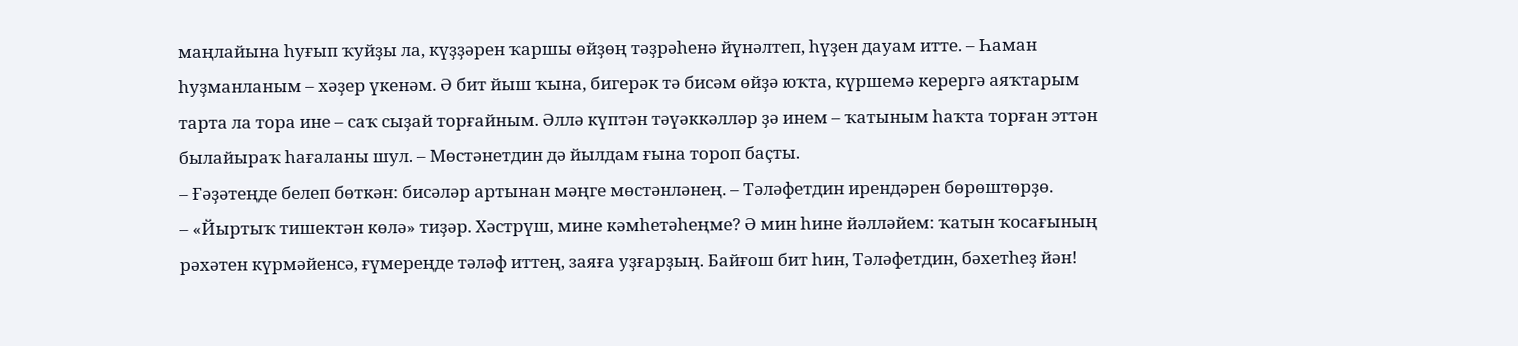маңлайына һуғып ҡуйҙы ла, күҙҙәрен ҡаршы өйҙөң тәҙрәһенә йүнәлтеп, һүҙен дауам итте. – Һаман һуҙманланым – хәҙер үкенәм. Ә бит йыш ҡына, бигерәк тә бисәм өйҙә юҡта, күршемә керергә аяҡтарым тарта ла тора ине – саҡ сыҙай торғайным. Әллә күптән тәүәккәлләр ҙә инем – ҡатыным һаҡта торған эттән былайыраҡ һағаланы шул. – Мөстәнетдин дә йылдам ғына тороп баҫты.
– Ғәҙәтеңде белеп бөткән: бисәләр артынан мәңге мөстәнләнең. – Тәләфетдин ирендәрен бөрөштөрҙө.
– «Йыртыҡ тишектән көлә» тиҙәр. Хәстрүш, мине кәмһетәһеңме? Ә мин һине йәлләйем: ҡатын ҡосағының рәхәтен күрмәйенсә, ғүмереңде тәләф иттең, заяға уҙғарҙың. Байғош бит һин, Тәләфетдин, бәхетһеҙ йән!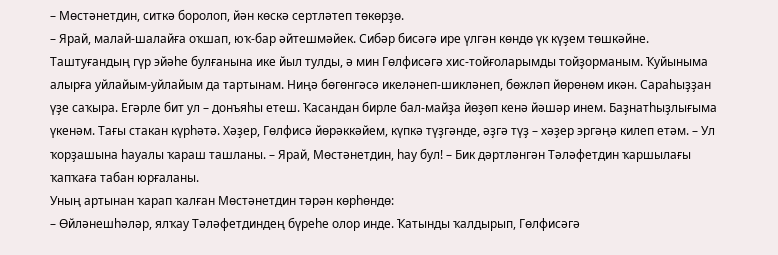– Мөстәнетдин, ситкә боролоп, йән көскә сертләтеп төкөрҙө.
– Ярай, малай-шалайға оҡшап, юҡ-бар әйтешмәйек. Сибәр бисәгә ире үлгән көндө үк күҙем төшкәйне. Таштуғандың гүр эйәһе булғанына ике йыл тулды, ә мин Гөлфисәгә хис-тойғоларымды тойҙорманым. Ҡуйыныма алырға уйлайым-уйлайым да тартынам. Ниңә бөгөнгәсә икеләнеп-шикләнеп, бөжләп йөрөнөм икән. Сараһыҙҙан үҙе саҡыра. Егәрле бит ул – донъяһы етеш. Ҡасандан бирле бал-майҙа йөҙөп кенә йәшәр инем. Баҙнатһыҙлығыма үкенәм. Тағы стакан күрһәтә. Хәҙер, Гөлфисә йөрәккәйем, күпкә түҙгәнде, әҙгә түҙ – хәҙер эргәңә килеп етәм. – Ул ҡорҙашына һауалы ҡараш ташланы. – Ярай, Мөстәнетдин, һау бул! – Бик дәртләнгән Тәләфетдин ҡаршылағы ҡапҡаға табан юрғаланы.
Уның артынан ҡарап ҡалған Мөстәнетдин тәрән көрһөндө:
– Өйләнешһәләр, ялҡау Тәләфетдиндең бүреһе олор инде. Ҡатынды ҡалдырып, Гөлфисәгә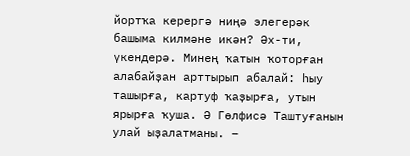йортҡа керергә ниңә элегерәк башыма килмәне икән? Әх-ти, үкендерә. Минең ҡатын ҡоторған алабайҙан арттырып абалай: һыу ташырға, картуф ҡаҙырға, утын ярырға ҡуша. Ә Гөлфисә Таштуғанын улай ыҙалатманы. –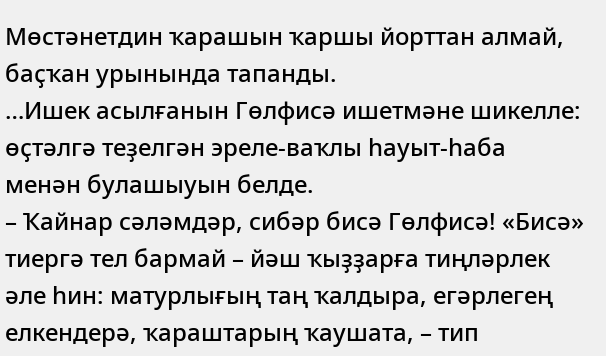Мөстәнетдин ҡарашын ҡаршы йорттан алмай, баҫҡан урынында тапанды.
…Ишек асылғанын Гөлфисә ишетмәне шикелле: өҫтәлгә теҙелгән эреле-ваҡлы һауыт-һаба менән булашыуын белде.
– Ҡайнар сәләмдәр, сибәр бисә Гөлфисә! «Бисә» тиергә тел бармай – йәш ҡыҙҙарға тиңләрлек әле һин: матурлығың таң ҡалдыра, егәрлегең елкендерә, ҡараштарың ҡаушата, – тип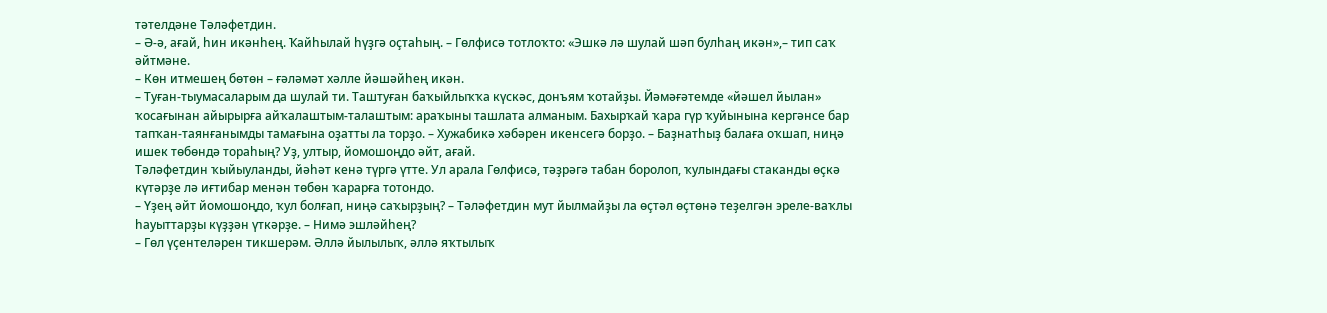тәтелдәне Тәләфетдин.
– Ә-ә, ағай, һин икәнһең. Ҡайһылай һүҙгә оҫтаһың. – Гөлфисә тотлоҡто: «Эшкә лә шулай шәп булһаң икән»,– тип саҡ әйтмәне.
– Көн итмешең бөтөн – ғәләмәт хәлле йәшәйһең икән.
– Туған-тыумасаларым да шулай ти. Таштуған баҡыйлыҡҡа күскәс, донъям ҡотайҙы. Йәмәғәтемде «йәшел йылан» ҡосағынан айырырға айҡалаштым-талаштым: араҡыны ташлата алманым. Бахырҡай ҡара гүр ҡуйынына кергәнсе бар тапҡан-таянғанымды тамағына оҙатты ла торҙо. – Хужабикә хәбәрен икенсегә борҙо. – Баҙнатһыҙ балаға оҡшап, ниңә ишек төбөндә тораһың? Уҙ, ултыр, йомошоңдо әйт, ағай.
Тәләфетдин ҡыйыуланды, йәһәт кенә түргә үтте. Ул арала Гөлфисә, тәҙрәгә табан боролоп, ҡулындағы стаканды өҫкә күтәрҙе лә иғтибар менән төбөн ҡарарға тотондо.
– Үҙең әйт йомошоңдо, ҡул болғап, ниңә саҡырҙың? – Тәләфетдин мут йылмайҙы ла өҫтәл өҫтөнә теҙелгән эреле-ваҡлы һауыттарҙы күҙҙән үткәрҙе. – Нимә эшләйһең?
– Гөл үҫентеләрен тикшерәм. Әллә йылылыҡ, әллә яҡтылыҡ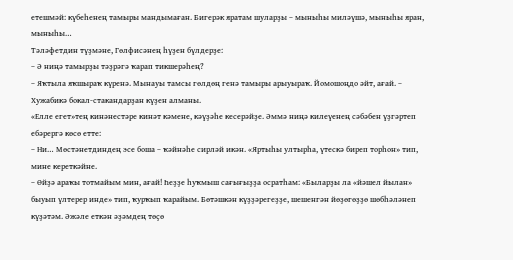етешмәй: күбеһенең тамыры мандымаған. Бигерәк яратам шуларҙы – мыныһы миләүшә, мыныһы яран, мыныһы…
Тәләфетдин түҙмәне, Гөлфисәнең һүҙен бүлдерҙе:
– Ә ниңә тамырҙы тәҙрәгә ҡарап тикшерәһең?
– Яҡтыла яҡшыраҡ күренә. Мынауы тамсы гөлдөң генә тамыры арыуыраҡ. Йомошоңдо әйт, ағай. – Хужабикә бокал-стакандарҙан күҙен алманы.
«Елле егет»тең кинәнестәре кинәт кәмене, кәүҙәһе кесерәйҙе. Әммә ниңә килеүенең сәбәбен үҙгәртеп ебәрергә көсө етте:
– Ни… Мөстәнетдиндең эсе боша – ҡәйнәһе сирләй икән. «Яртыһы ултырһа, үтескә биреп торһон» тип, мине кереткәйне.
– Өйҙә араҡы тотмайым мин, ағай! Һеҙҙе һуҡмыш сағығыҙҙа осратһам: «Быларҙы ла «йәшел йылан» быуып үлтерер инде» тип, ҡурҡып ҡарайым. Бөтәшкән күҙҙәрегеҙҙе, шешенгән йөҙөгөҙҙө шөбһәләнеп күҙәтәм. Әжәле еткән әҙәмдең төҫө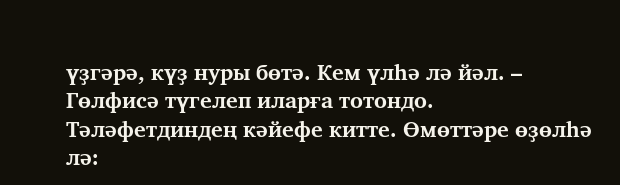үҙгәрә, күҙ нуры бөтә. Кем үлһә лә йәл. – Гөлфисә түгелеп иларға тотондо.
Тәләфетдиндең кәйефе китте. Өмөттәре өҙөлһә лә: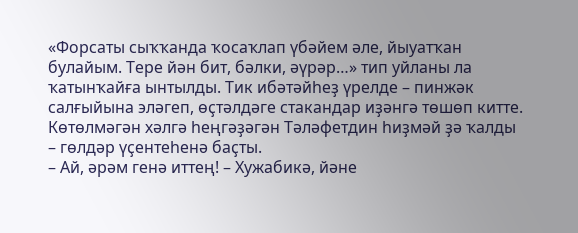«Форсаты сыҡҡанда ҡосаҡлап үбәйем әле, йыуатҡан булайым. Тере йән бит, бәлки, әүрәр…» тип уйланы ла ҡатынҡайға ынтылды. Тик ибәтәйһеҙ үрелде – пинжәк салғыйына эләгеп, өҫтәлдәге стакандар иҙәнгә төшөп китте. Көтөлмәгән хәлгә һеңгәҙәгән Тәләфетдин һиҙмәй ҙә ҡалды – гөлдәр үҫентеһенә баҫты.
– Ай, әрәм генә иттең! – Хужабикә, йәне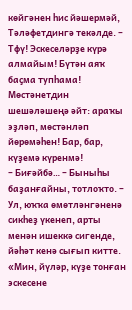көйгәнен һис йәшермәй, Тәләфетдингә текәлде. – Тфү! Эскеселәрҙе күрә алмайым! Бүтән аяҡ баҫма тупһама! Мөстәнетдин шешәләшеңә әйт: араҡы эҙләп, мөстәнләп йөрөмәһен! Бар, бар, күҙемә күренмә!
– Биғәйбә… – Быныһы баҙанғайны, тотлоҡто. – Ул, юҡҡа өмөтләнгәненә сикһеҙ үкенеп, арты менән ишеккә сигенде, йәһәт кенә сығып китте.
«Мин, йүләр, күҙе тонған эскесене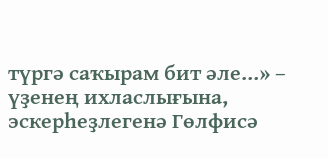түргә саҡырам бит әле…» – үҙенең ихласлығына, эскерһеҙлегенә Гөлфисә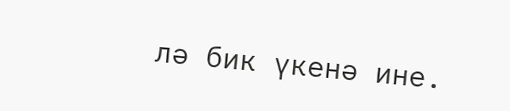лә бик үкенә ине.